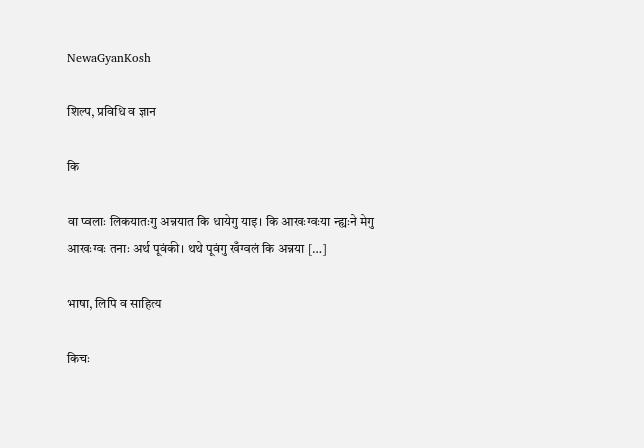NewaGyanKosh

शिल्प, प्रविधि व ज्ञान

कि

वा प्वलाः लिकयातःगु अन्नयात कि धायेगु याइ। कि आखःग्वःया न्ह्यःने मेगु आखःग्वः तनाः अर्थ पूवंकी। थथे पूवंगु खँग्वलं कि अन्नया […]

भाषा, लिपि व साहित्य

किचः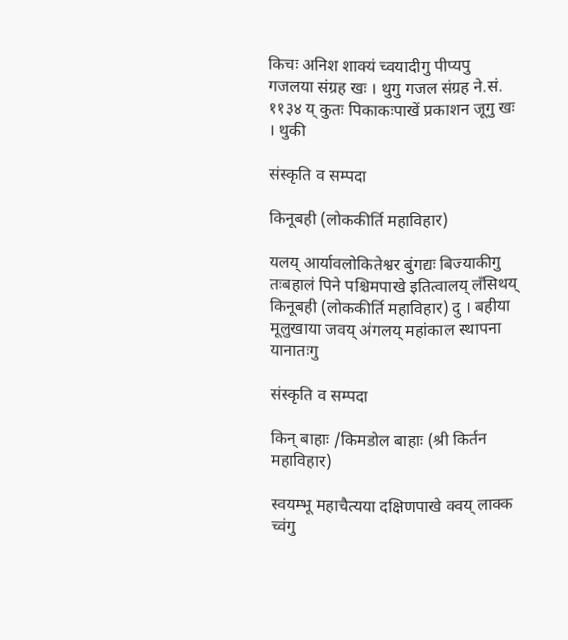किचः अनिश शाक्यं च्वयादीगु पीप्यपु गजलया संग्रह खः । थुगु गजल संग्रह ने.सं. ११३४ य् कुतः पिकाकःपाखें प्रकाशन जूगु खः । थुकी

संस्कृति व सम्पदा

किनूबही (लोककीर्ति महाविहार)

यलय्‌ आर्यावलोकितेश्वर बुंगद्यः बिज्याकीगु तःबहालं पिने पश्चिमपाखे इतित्वालय्‌ लँसिथय्‌ किनूबही (लोककीर्ति महाविहार) दु । बहीया मूलुखाया जवय्‌ अंगलय्‌ महांकाल स्थापना यानातःगु

संस्कृति व सम्पदा

किन् बाहाः /किमडोल बाहाः (श्री किर्तन महाविहार)

स्वयम्भू महाचैत्यया दक्षिणपाखे क्वय्‌ लाक्क च्वंगु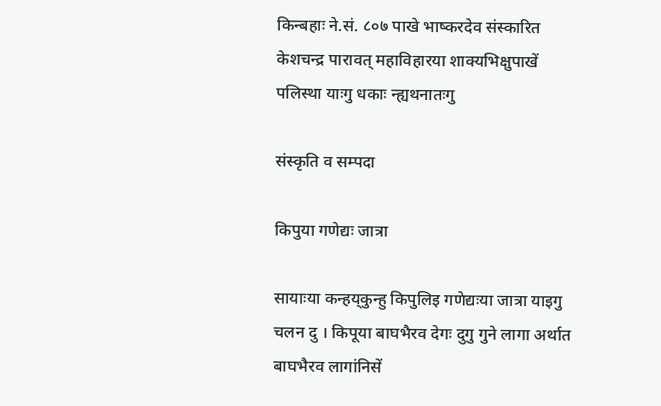किन्बहाः ने.सं. ८०७ पाखे भाष्करदेव संस्कारित केशचन्द्र पारावत् महाविहारया शाक्यभिक्षुपाखें पलिस्था याःगु धकाः न्ह्यथनातःगु

संस्कृति व सम्पदा

किपुया गणेद्यः जात्रा

सायाःया कन्हय्‌कुन्हु किपुलिइ गणेद्यःया जात्रा याइगु चलन दु । किपूया बाघभैरव देगः दुगु गुने लागा अर्थात बाघभैरव लागांनिसें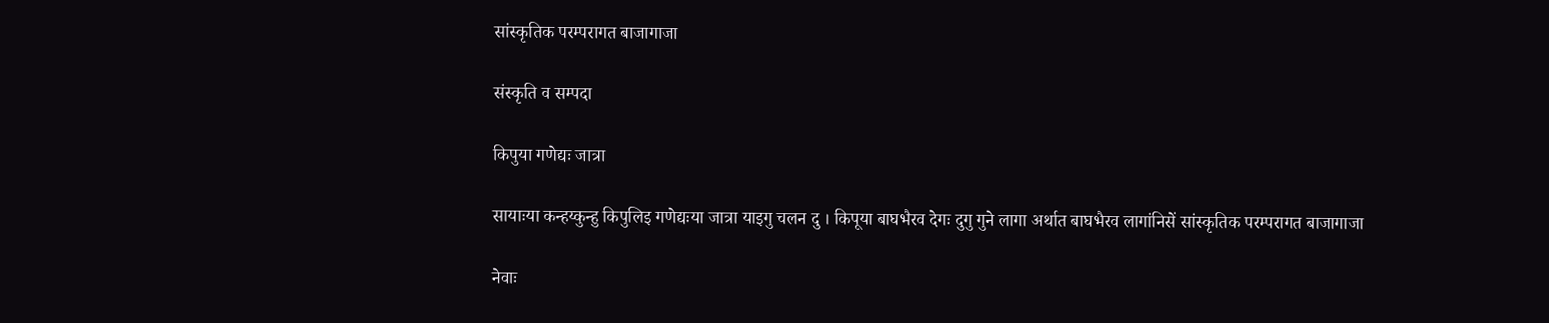सांस्कृतिक परम्परागत बाजागाजा

संस्कृति व सम्पदा

किपुया गणेद्यः जात्रा

सायाःया कन्हय्कुन्हु किपुलिइ गणेद्यःया जात्रा याइगु चलन दु । किपूया बाघभैरव देगः दुगु गुने लागा अर्थात बाघभैरव लागांनिसें सांस्कृतिक परम्परागत बाजागाजा

नेवाः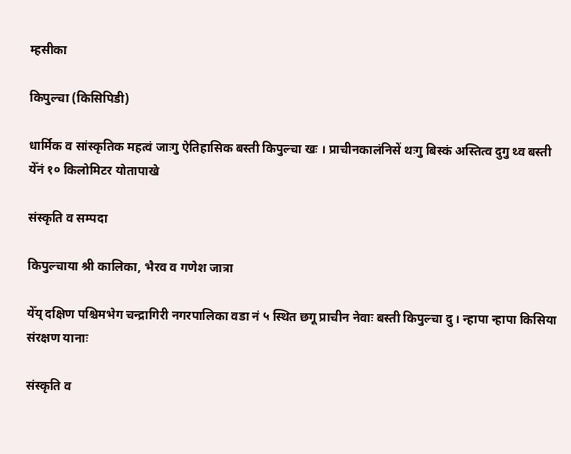म्हसीका

किपुल्चा (किसिपिडी)

धार्मिक व सांस्कृतिक महत्वं जाःगु ऐतिहासिक बस्ती किपुल्चा खः । प्राचीनकालंनिसें थःगु बिस्कं अस्तित्व दुगु थ्व बस्ती येँनं १० किलोमिटर योतापाखे

संस्कृति व सम्पदा

किपुल्चाया श्री कालिका, भैरव व गणेश जात्रा

येँय्‌ दक्षिण पश्चिमभेग चन्द्रागिरी नगरपालिका वडा नं ५ स्थित छगू प्राचीन नेवाः बस्ती किपुल्चा दु । न्हापा न्हापा किसिया संरक्षण यानाः

संस्कृति व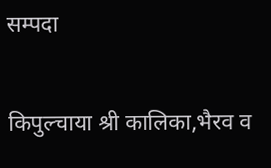सम्पदा

किपुल्चाया श्री कालिका,भैरव व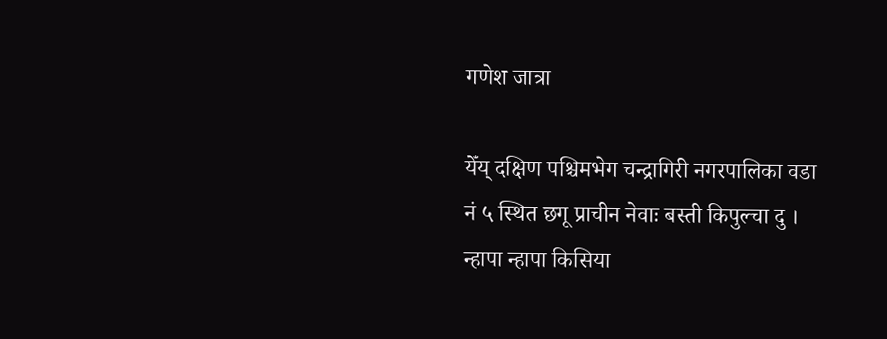गणेश जात्रा

येँय् दक्षिण पश्चिमभेग चन्द्रागिरी नगरपालिका वडा नं ५ स्थित छगू प्राचीन नेवाः बस्ती किपुल्चा दु । न्हापा न्हापा किसिया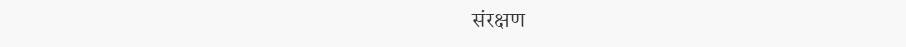संरक्षण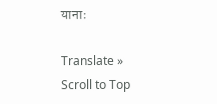यानाः

Translate »
Scroll to Top